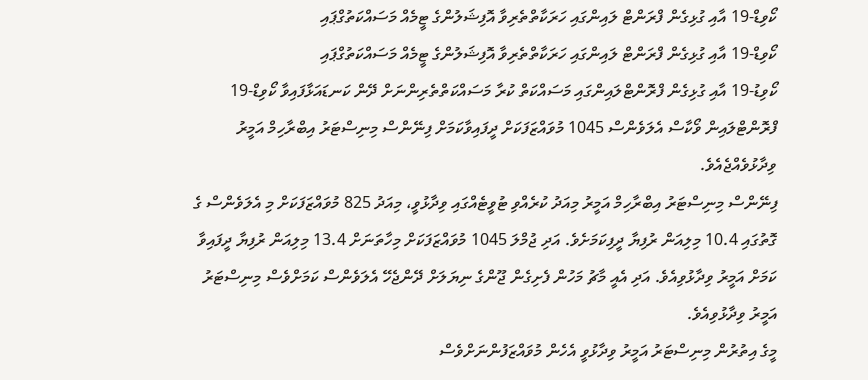ކޯވިޑް-19 އާއި ގުޅިގެން ފްރަންޓް ލައިންގައި ހަރަކާތްތެރިވާ އޮފިޝަލުންގެ ޓީމެއް މަސައްކަތުގްޕައި
ކޯވިޑް-19 އާއި ގުޅިގެން ފްރަންޓް ލައިންގައި ހަރަކާތްތެރިވާ އޮފިޝަލުންގެ ޓީމެއް މަސައްކަތުގްޕައި
ކޯވިޑު-19 އާއި ގުޅިގެން ފްރޮންޓްލައިންގައި މަސައްކަތް ކުރާ މަސައްކަތްތެރިންނަށް ދޭން ކަނޑައަޅާފައިވާ ކޯވިޑް-19 ފްރޮންޓްލައިން ވޯކާސް އެލަވެންސް 1045 މުވައްޒަފަކަށް ދީފައިވާކަމަށް ފިނޭންސް މިނިސްޓަރު އިބްރާހިމް އަމީރު ވިދާޅުވެއްޖެއެވެ.
ފިނޭންސް މިނިސްޓަރު އިބްރާހިމް އަމީރު މިއަދު ކުރެއްވި ޓުވީޓެއްގައި ވިދާޅުވީ، މިއަދު 825 މުވައްޒަފަކަށް މި އެލަވެންސް ގެ ގޮތުގައި 10.4 މިލިއަން ރުފިޔާ ދީފިކަމަށެވެ. އަދި ޖުމްލަ 1045 މުވައްޒަފަކަށް މިހާތަނަށް 13.4 މިލިއަން ރުފިޔާ ދީފައިވާ ކަމަށް އަމީރު ވިދާޅުވިއެވެ. އަދި އެއީ މާޗު މަހުން ފެށިގެން ޖޫންގެ ނިޔަލަށް ދޭންޖެހޭ އެލަވެންސް ކަމަށްވެސް މިނިސްޓަރު އަމީރު ވިދާޅުވިއެވެ.
މީގެ އިތުރުން މިނިސްޓަރު އަމީރު ވިދާޅުވީ އެހެން މުވައްޒަފުންނަށްވެސް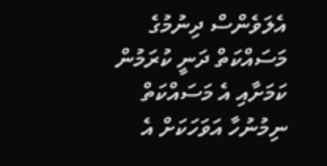އެލަވެންސް ދިނުމުގެ މަސައްކަތް ދަނީ ކުރަމުން ކަމަށާއި އެ މަސައްކަތް ނިމުނުހާ އަވަހަކަށް އެ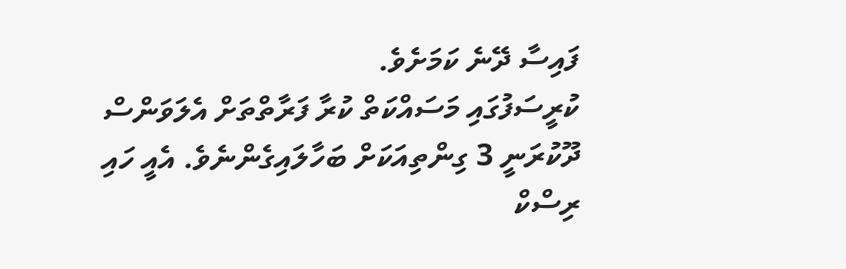ފައިސާ ދޭނެ ކަމަށެވެ.
ކުރީސަފުގައި މަސައްކަތް ކުރާ ފަރާތްތަށް އެލަވަންސް ދޫކުރަނީ 3 ގިންތިއަކަށް ބަހާލައިގެންނެވެ. އެއީ ހައި ރިސްކް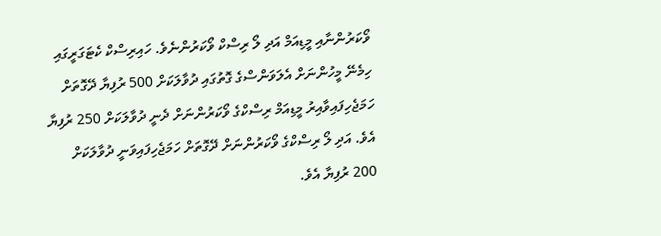ވޯކަރުންނާއި މީޑިއަމް އަދި ލޯ ރިސްކް ވޯކަރުންނެވެ. ހައިރިސްކް ކެޓަގަރީގައި ހިމެނޭ މީހުންނަށް އެލަވަންސްގެ ގޮތުގައި ދުވާލަކަށް 500 ރުފިޔާ ދޭގޮތަށް ހަމަޖެހިފައިވާއިރު މީޑިއަމް ރިސްކްގެ ވޯކަރުންނަށް ދެނީ ދުވާލަކަށް 250 ރުފިޔާ އެވެ. އަދި ލޯ ރިސްކްގެ ވޯކަރުންނަށް ދޭގޮތަށް ހަމަޖެހިފައިވަނީ ދުވާލަކަށް 200 ރުފިޔާ އެވެ.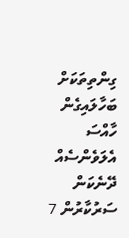ގިންތިތަކަށް ބަހާލައިގެން ހާއްސަ އެލަވެންސެއް ދޭނެކަން ސަރުކާރުން 7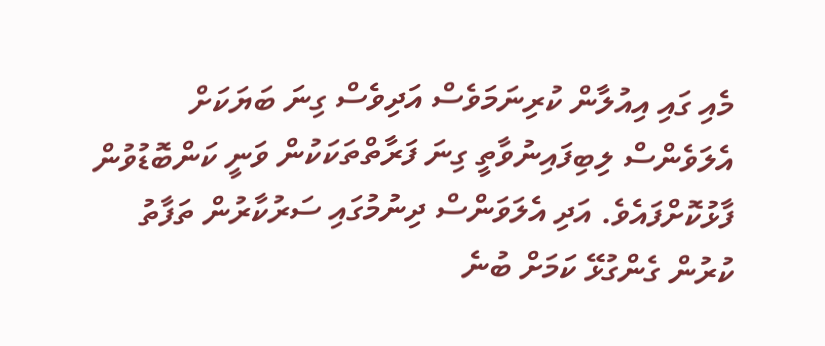މެއި ގައި އިއުލާން ކުރިނަމަވެސް އަދިވެސް ގިނަ ބަޔަކަށް އެލަވެންސް ލިބިފައިނުވާތީ ގިނަ ފަރާތްތަކަކުން ވަނީ ކަންބޮޑުވުން ފާޅުކޮށްފައެވެ. އަދި އެލަވަންސް ދިނުމުގައި ސަރުކާރުން ތަފާތު ކުރުން ގެންގުޅޭ ކަމަށް ބުނެ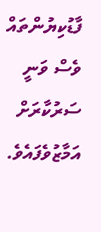ފާޑުކިޔުންތައް ވެސް ވަނީ ސަރުކާރަށް އަމާޒުވެފައެވެ.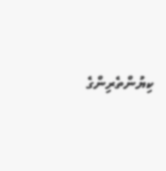ކިޔުންތެރިންގެ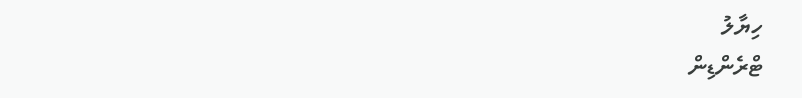ހިޔާލު
ޓްރެންޑިން